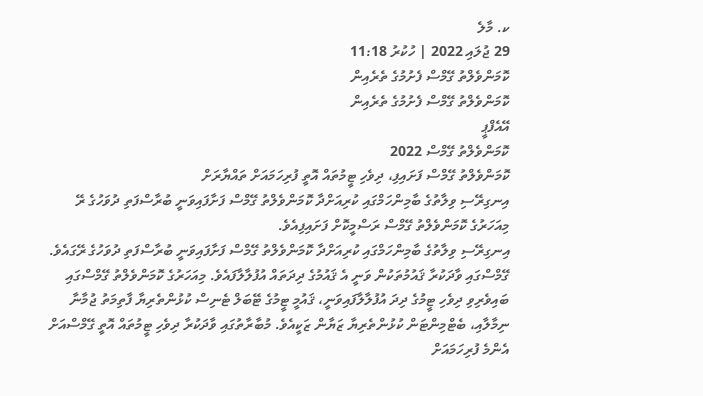ކ. މާލެ
29 ޖުލައި 2022 | ހުކުރު 11:18
ކޮމަންވެލްތު ގޭމްސް ފެށުމުގެ ތެރެއިން
ކޮމަންވެލްތު ގޭމްސް ފެށުމުގެ ތެރެއިން
އޭއެފްޕީ
ކޮމަންވެލްތު ގޭމްސް 2022
ކޮމަންވެލްތު ގޭމްސް ފަށައިފި، ދިވެހި ޓީމުތައް އޮތީ ފުރިހަމައަށް ތައްޔާރަށް
އިނގިރޭސި ވިލާތުގެ ބާމިންހަމްގައި ކުރިއަށްދާ ކޮމަންވެލްތު ގޭމްސް ފަށާފައިވަނީ ބުރާސްފަތި ދުވަހުގެ ރޭ
މިއަހަރުގެ ކޮމަންވެލްތު ގޭމްސް ރަސްމީކޮށް ފަށައިފިއެވެ.
އިނގިރޭސި ވިލާތުގެ ބާމިންހަމްގައި ކުރިއަށްދާ ކޮމަންވެލްތު ގޭމްސް ފަށާފައިވަނީ ބުރާސްފަތި ދުވަހުގެ ރޭގައެވެ. ގޭމްސްގައި ވާދަކުރާ ޤައުމުތަކުން ވަނީ އެ ޤައުމުގެ ދިދަތައް އުފުލާލާފައެވެ. މިއަހަރުގެ ކޮމަންވެލްތު ގޭމްސްގައި ބައިވެރިވި ދިވެހި ޓީމުގެ ދިދަ އުފުލާލާފައިވަނީ، ޤައުމީ ޓީމުގެ ޓޭބަލް ޓެނިސް ކުޅުންތެރިޔާ ފާތިމަތު ޖުމާނާ ނިމާލާއި، ބެޓްމިންޓަން ކުޅުންތެރިޔާ ޒަޔާން ޒަކީއެވެ. މުބާރާތުގައި ވާދަކުރާ ދިވެހި ޓީމުތައް އޮތީ ގޭމްސްއަށް އެންމެ ފުރިހަމައަށް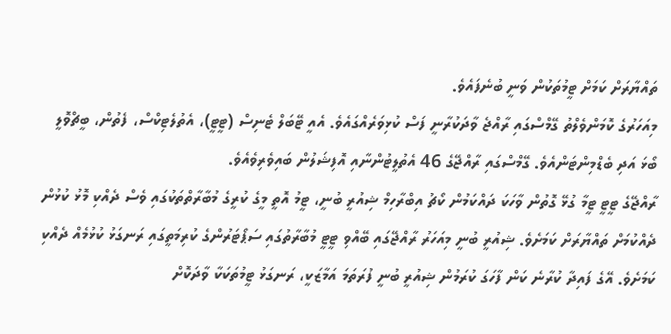ތައްޔާރަށް ކަމަށް ޓީމުތަކުން ވަނީ ބުނެފައެވެ.
މިއަހަރުގެ ކޮމަންވެލްތު ގޭމްސްގައި ރާއްޖެ ވާދަކުރާނީ ފަސް ކުޅިވަރެއްގައެވެ. އެއީ ޓޭބަލް ޓެނިސް (ޓީޓީ)، އެތުލެޓިކްސް، ފެތުން، ބީޗްވޮލީ ބޯޅަ އަދި ބެޑްމިންޓަންއެވެ. ގޭމްސްގައި ރާއްޖޭގެ 46 އެތުލީޓުންނާއި އޮފިޝަލުން ބައިވެރިވެއެވެ.
ރާއްޖޭގެ ޓީޓީ ޓީމާ ގުޅޭ ގޮތުން ވާހަކަ ދައްކަމުން ކޯޗު އިބްރާހިމް ޝިއުރީ ބުނީ، ޓީމު އޮތީ މީގެ ކުރީގެ މުބާރާތްތަކުގައި ވެސް ދެއްކި މޮޅު ކުޅުން ދެއްކުމަށް ތައްޔާރަށް ކަމަށެވެ. ޝިއުރީ ބުނީ މިއަހަރު ރާއްޖޭގައި ބޭއްވި ޓީޓީ މުބާރާތުގައި ސަޕޯޓަރުންގެ ކުރިމަތީގައި ރަނގަޅު ކުޅުމެއް ދެއްކި ކަމަށެވެ. އޭގެ ފައިދާ ކުރާނެ ކަން ފާހަގަ ކުރަމުން ޝިއުރީ ބުނީ ފުރަތަމަ އަމާޒަކީ، ރަނގަޅު ޓީމުތަކަކާ ވާދަކޮށް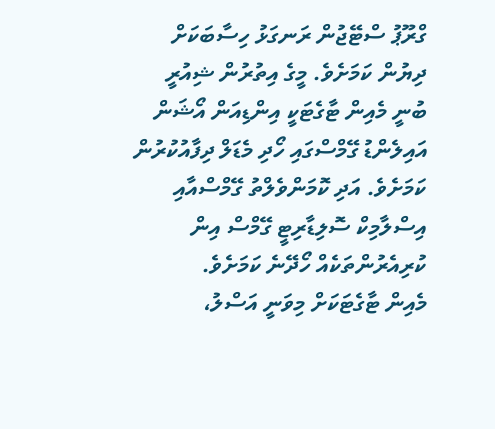ގްރޫޕު ސްޓޭޖުން ރަނގަޅު ހިސާބަކަށް ދިޔުން ކަމަށެވެ. މީގެ އިތުރުން ޝިއުރީ ބުނީ މެއިން ޓާގެޓަކީ އިންޑިއަން އޯޝަން އައިލެންޑު ގޭމްސްގައި ހޯދި މެޑަލް ދިފާއުކުރުން ކަމަށެވެ. އަދި ކޮމަންވެލްތު ގޭމްސްއާއި އިސްލާމިކް ސޮލިޑާރިޓީ ގޭމްސް އިން ކުރިއެރުންތަކެއް ހޯދޭނެ ކަމަށެވެ.
މެއިން ޓާގެޓަކަށް މިވަނީ އަސްލު،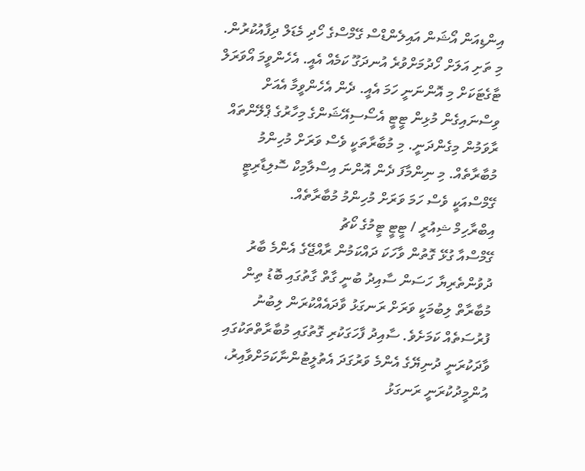އިންޑިއަން އޯޝަން އައިލެންޑްސް ގޭމްސްގެ ހޯދި މެޑަލް ދިފާއުކުރުން. މި ތަށި އަލަށް ހޯދުމަށްވުރެ އުނދަގޫ ކަމެއް އެއީ. އެހެންވީމަ އޯވަރަލް ޓާގެޓަކަށް މި އޮންނަނީ ހަމަ އެއީ. ދެން އެހެންވީމާ އެއަށް ވިސްނައިގެން މުޅިން ޓީޓީ އެސޯސިއޭޝަންގެ މިހާރުގެ ޕްލޭންތައް ރާވަމުން މިގެންދަނީ. މި މުބާރާތަކީ ވެސް ވަރަށް މުހިންމު މުބާރާތެއް. މި ނިންމާފަ ދެން އޮންނަ އިސްލާމިކް ސޮލިޑާރިޓީ ގޭމްސްއަކީ ވެސް ހަމަ ވަރަށް މުހިންމު މުބާރާތެއް.
އިބްރާހިމް ޝިއުރީ / ޓީޓީ ޓީމުގެ ކޯޗު
ގޭމްސްއާ ގުޅޭ ގޮތުން ވާހަކަ ދައްކަމުން ރާއްޖޭގެ އެންމެ ބާރު ދުވުންތެރިޔާ ހަސަން ސާއިދު ބުނީ ގާތް ގާތުގައި ބޮޑު ތިން މުބާރާތް ލިބުމަކީ ވަރަށް ރަނގަޅު ވާދައެއްކުރަން ލިބުނު ފުރުސަތެއް ކަމަށެވެ. ސާއިދު ފާހަގަކުރި ގޮތުގައި މުބާރާތްތަކުގައި ވާދަކުރަނީ ދުނިޔޭގެ އެންމެ ވަރުގަދަ އެތުލީޓުންނާކަމަށްވާއިރު، އުންމީދުކުރަނީ ރަނގަޅު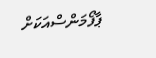ޕާފޯމަންސްއަކަށް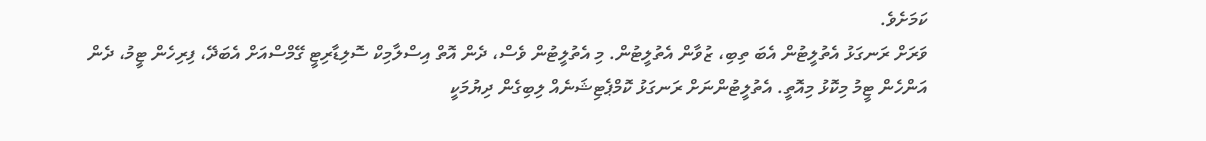ކަމަށެވެ.
ވަރަށް ރަނގަޅު އެތުލީޓުން އެބަ ތިބި، ޒުވާން އެތުލީޓުން. މި އެތުލީޓުން ވެސް، ދެން އޮތް އިސްލާމިކް ސޮލިޑާރިޓީ ގޭމްސްއަށް އެބަދޭ، ފިރިހެން ޓީމު، ދެން އަންހެން ޓީމު މިކޮޅު މިއޮތީ. އެތުލީޓުންނަށް ރަނގަޅު ކޮމްޕެޓިޝަނެއް ލިބިގެން ދިޔުމަކީ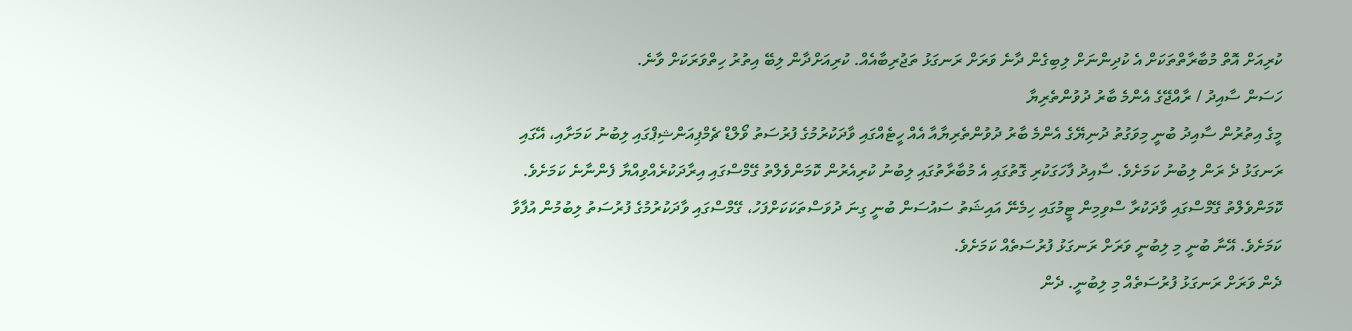ކުރިއަށް އޮތް މުބާރާތްތަކަށް އެ ކުދިންނަށް ލިބިގެން ދާނެ ވަރަށް ރަނގަޅު ތަޖުރިބާއެއް. ކުރިއަށްދާން ލިބޭ އިތުރު ހިތްވަރަކަށް ވާނެ.
ހަސަން ސާއިދު / ރާއްޖޭގެ އެންމެ ބާރު ދުވުންތެރިޔާ
މީގެ އިތުރުން ސާއިދު ބުނީ މިވަގުތު ދުނިޔޭގެ އެންމެ ބާރު ދުވުންތެރިޔާއާ އެއް ހީޓެއްގައި ވާދަކުރުމުގެ ފުރުސަތު ވޯލްޑް ޗެމްޕިއަންޝިޕްގައި ލިބުނު ކަމަށާއި، އޭގައި ރަނގަޅު ދެ ރަން ލިބުނު ކަމަށެވެ. ސާއިދު ފާހަގަކުރި ގޮތުގައި އެ މުބާރާތުގައި ލިބުނު ކުރިއެރުން ކޮމަންވެލްތު ގޭމްސްގައި އިރާދަކުރެއްވިއްޔާ ފެންނާނެ ކަމަށެވެ.
ކޮމަންވެލްތު ގޭމްސްގައި ވާދަކުރާ ސްވިމިން ޓީމުގައި ހިމެނޭ އައިޝަތު ސައުސަން ބުނީ ގިނަ ދުވަސްތަކަކަށްފަހު، ގޭމްސްގައި ވާދަކުރުމުގެ ފުރުސަތު ލިބުމުން އުފާވާ ކަމަށެވެ. އޭނާ ބުނީ މި ލިބުނީ ވަރަށް ރަނގަޅު ފުރުސަތެއް ކަމަށެވެ.
ދެން ވަރަށް ރަނގަޅު ފުރުސަތެއް މި ލިބުނީ. ދެން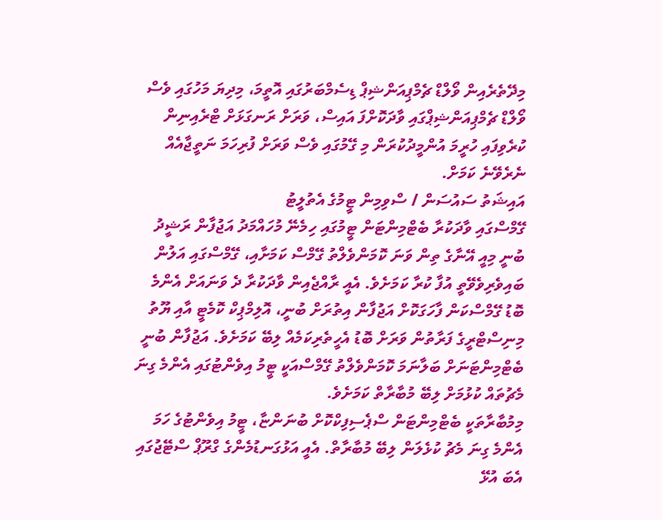މިދޭތެރެއިން ވޯލްޑް ޗެމްޕިއަންޝިޕް ޑިސެމްބަރުގައި އޮތީމަ، މިދިޔަ މަހުގައި ވެސް ވޯލްޑް ޗެމްޕިއަންޝިޕްގައި ވާދަކޮށްފަ އައިސް، ވަރަށް ރަނގަޅަށް ޓްރެއިނިން ކުރެވިފައި ހުރީމަ އުންމީދުކުރަން މި ގޭމުގައި ވެސް ވަރަށް ފުރިހަމަ ނަތީޖާއެއް ނެރެވޭނެ ކަމަށް.
އައިޝަތު ސައުސަން / ސްވިމިން ޓީމުގެ އެތުލީޓު
ގޭމްސްގައި ވާދަކުރާ ބެޓްމިންޓަން ޓީމުގައި ހިމެނޭ މުހައްމަދު އަޖުފާން ރަޝީދު ބުނީ މިއީ އޭނާގެ ތިން ވަނަ ކޮމަންވެލްތު ގޭމްސް ކަމަށާއި، ގޭމްސްގައި އަލުން ބައިވެރިވެވޭތީ އުފާ ކުރާ ކަމަށެވެ. އެއީ ރާއްޖެއިން ވާދަކުރާ ދެ ވަނައަށް އެންމެ ބޮޑު ގޭމްސްކަން ފާހަގަކޮށް އަޖުފާން އިތުރަށް ބުނީ، އޮލިމްޕިކް ކޮމެޓީ އާއި ޔޫތު މިނިސްޓްރީގެ ފަރާތުން ވަރަށް ބޮޑު އެހީތެރިކަމެއް ލިބޭ ކަމަށެވެ. އަޖުފާން ބުނީ ބެޓްމިންޓަނަށް ބަލާނަމަ ކޮމަންވެލްތު ގޭމްސްއަކީ ޓީމު އިވެންޓުގައި އެންމެ ގިނަ މެޗުތައް ކުޅުމަށް ލިބޭ މުބާރާތް ކަމަށެވެ.
މިމުބާރާތަކީ ބެޓްމިންޓަން ސްޕެސިފިކްކޮށް ބުނަންޏާ، ޓީމު އިވެންޓުގެ ހަމަ އެންމެ ގިނަ މެޗު ކުޅެލަން ލިބޭ މުބާރާތް. އެއީ އަޅުގަނޑުމެންގެ ގްރޫޕް ސްޓޭޖުގައި އެބަ އުޅޭ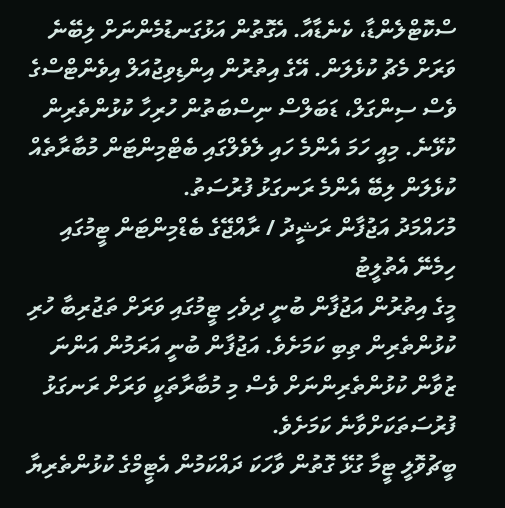ސްކޮޓްލެންޑާ، ކެނެޑާއާ. އެގޮތުން އަޅުގަނޑުމެންނަށް ލިބޭނެ ވަރަށް މެޗު ކުޅެލަން. އޭގެ އިތުރުން އިންޑިވިޖުއަލް އިވެންޓްސްގެ ވެސް ސިންގަލް، ޑަބަލްސް ނިސްބަތުން ހުރިހާ ކުޅުންތެރިން ކުޅޭނެ. މިއީ ހަމަ އެންމެ ހައި ލެވެލްގައި ބެޓްމިންޓަން މުބާރާތެއް ކުޅެލަން ލިބޭ އެންމެ ރަނގަޅު ފުރުސަތު.
މުހައްމަދު އަޖުފާން ރަޝީދު / ރާއްޖޭގެ ބެޑްމިންޓަން ޓީމުގައި ހިމެނޭ އެތުލީޓު
މީގެ އިތުރުން އަޖުފާން ބުނީ ދިވެހި ޓީމުގައި ވަރަށް ތަޖުރިބާ ހުރި ކުޅުންތެރިން ތިބި ކަމަށެވެ. އަޖުފާން ބުނީ އަރަމުން އަންނަ ޒުވާން ކުޅުންތެރިންނަށް ވެސް މި މުބާރާތަކީ ވަރަށް ރަނގަޅު ފުރުސަތަކަށްވާނެ ކަމަށެވެ.
ބީޗުވޮލީ ޓީމާ ގުޅޭ ގޮތުން ވާހަކަ ދައްކަމުން އެޓީމްގެ ކުޅުންތެރިޔާ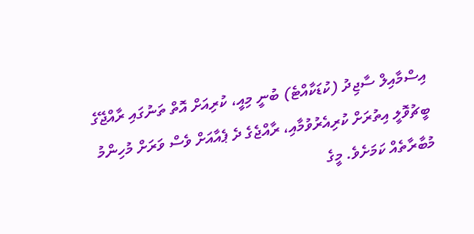އިސްމާއިލް ސާޖިދު (ކުޑަކާއްޓެ) ބުނީ މިއީ، ކުރިއަށް އޮތް ތަނުގައި ރާއްޖޭގެ ބީޗުވޮލީ އިތުރަށް ކުރިއެރުވުމާއި، ރާއްޖެގެ ދެ ޕެއާއަށް ވެސް ވަރަށް މުހިންމު މުބާރާތެއް ކަމަށެވެ. މީގެ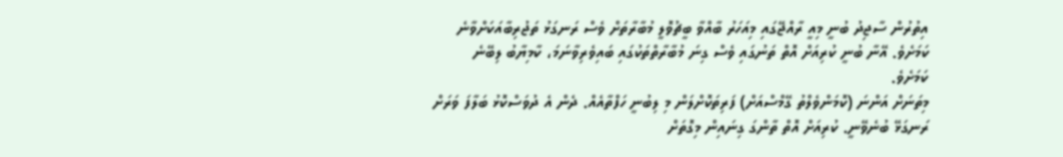އިތުރުން ސާޖިދު ބުނީ މިއީ ރާއްޖޭގައި މިއަހަރު ބާއްވާ ބީޗުވޮލީ މުބާރާތަށް ވެސް ރަނގަޅު ތަޖުރިބާއަކަށްވާނެ ކަމަށެވެ. އޭނާ ބުނީ ކުރިއަށް އޮތް ތަނުގައި ވެސް ގިނަ މުބާރާތްތަކުގައި ބައިވެރިވާނަމަ، ކާމިޔާބު ލިބޭނެ ކަމަށެވެ.
މިތަނަށް އަންނަ (ކޮމަންވެލްތު ގޭމްސްއަށް) ފަރިތަކޮށްލަން މި ލިބުނީ ހަފްތާއެއް. ދެން އެ ދުވަސްކޮޅު ބަލާފަ ވަރަށް ރަނގަޅޭ ބުނެވޭނީ. ކުރިއަށް އޮތް ތާންގަ ގިނައިން މިގޮތަށް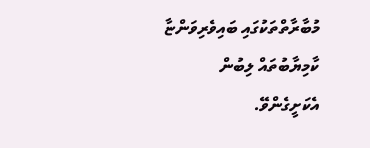މުބާރާތްތަކުގައި ބައިވެރިވަންޏާ ކާމިޔާބުތައް ލިބުން އެކަށީގެންވޭ.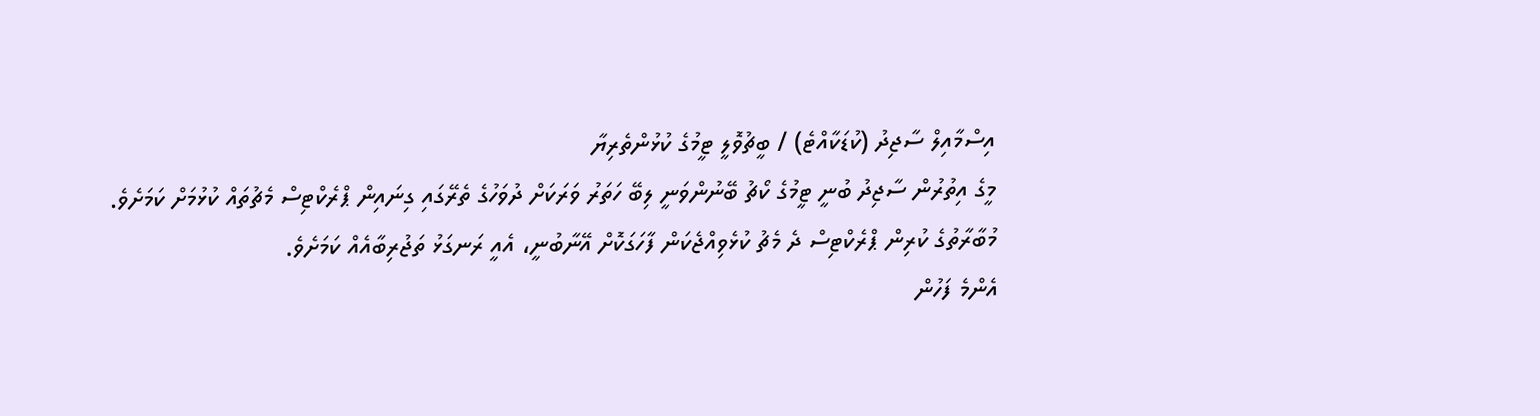އިސްމާއިލް ސާޖިދު (ކުޑަކާއްޓެ) / ބީޗުވޮލީ ޓީމުގެ ކުޅުންތެރިޔާ
މީގެ އިތުރުން ސާޖިދު ބުނީ ޓީމުގެ ކޯޗު ބޭނުންވަނީ ލިބޭ ހަތަރު ވަރަކަށް ދުވަހުގެ ތެރޭގައި ގިނައިން ޕްރެކްޓިސް މެޗުތައް ކުޅުމަށް ކަމަށެވެ. މުބާރާތުގެ ކުރިން ޕްރެކްޓިސް ދެ މެޗު ކުޅެވިއްޖެކަން ފާހަގަކޮށް އޭނާބުނީ، އެއީ ރަނގަޅު ތަޖުރިބާއެއް ކަމަށެވެ.
އެންމެ ފަހުން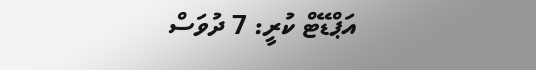އަޕްޑޭޓް ކުރީ: 7 ދުވަސް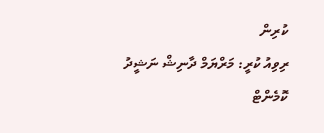ކުރިން
ރިވިއު ކުރީ: މަރްޔަމް ދާނިޝް ނަޝީދު
ކޮމެންޓް